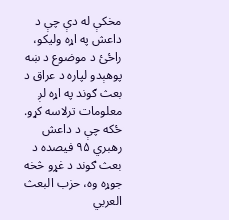مخکې له دې چې د داعش په اړه ولیکو، راځئ د موضوع د ښه پوهېدو لپاره د عراق د بعث ګوند په اړه لږ معلومات ترلاسه کړو. ځکه چې د داعش رهبري ۹۵ فیصده د بعث ګوند د غړو څخه جوړه وه، حزب البعث العربي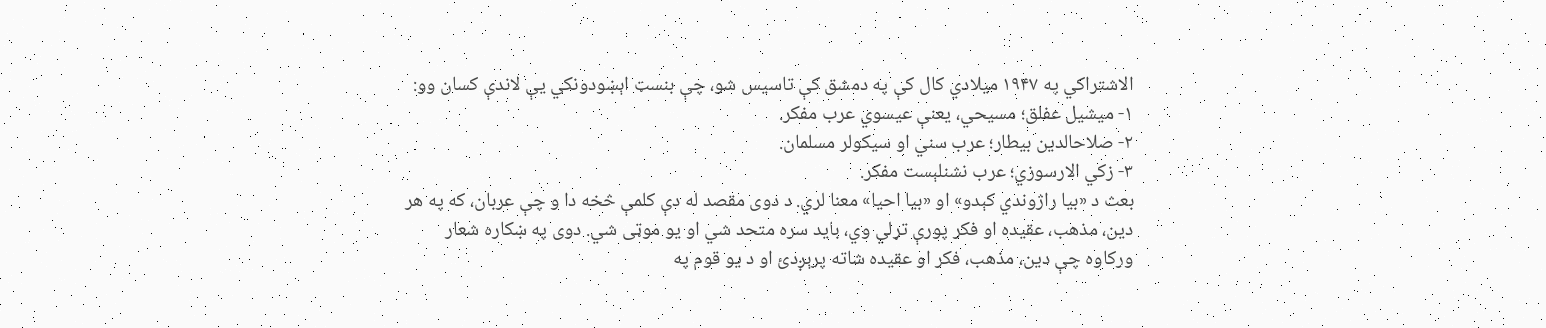الاشتراکي په ۱۹۴۷ میلادي کال کې په دمشق کې تاسیس شو، چې بنسټ اېښودونکي یې لاندې کسان وو:
۱- میشیل عفلق؛ مسیحي، یعنې عیسوي عرب مفکر.
۲- صلاحالدین بیطار؛ عرب سني او سیکولر مسلمان.
۳- زکي الارسوزي؛ عرب نشنلېست مفکر.
بعث د «بیا راژوندي کېدو» او «بیا احیا» معنا لري. د دوی مقصد له دې کلمې څخه دا و چې عربان، که په هر دین، مذهب، عقیده او فکر پورې تړلي وي، باید سره متحد شي او یو موټی شي. دوی په ښکاره شعار ورکاوه چې دین، مذهب، فکر او عقیده شاته پرېږدئ او د یو قوم په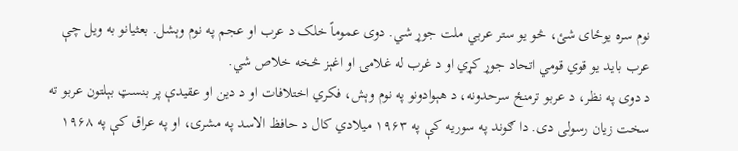نوم سره یوځای شئ، څو یو ستر عربي ملت جوړ شي. دوی عموماً خلک د عرب او عجم په نوم وېشل. بعثیانو به ویل چې عرب باید یو قوي قومي اتحاد جوړ کړي او د غرب له غلامۍ او اغېز څخه خلاص شي.
د دوی په نظر، د عربو ترمنځ سرحدونه، د هېوادونو په نوم وېش، فکري اختلافات او د دین او عقیدې پر بنسټ بېلتون عربو ته سخت زیان رسولی دی. دا ګوند په سوریه کې په ۱۹۶۳ میلادي کال د حافظ الاسد په مشرۍ، او په عراق کې په ۱۹۶۸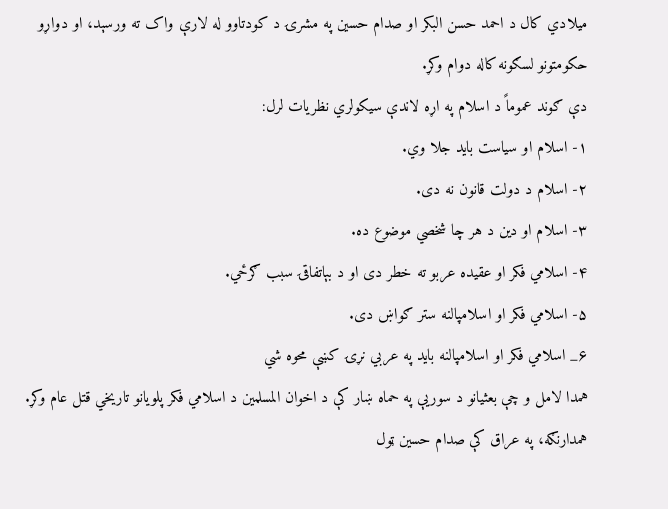میلادي کال د احمد حسن البکر او صدام حسین په مشرۍ د کودتاوو له لارې واک ته ورسېد، او دواړو حکومتونو لسګونه کاله دوام وکړ.
دې ګوند عموماً د اسلام په اړه لاندې سیکولري نظریات لرل:
۱- اسلام او سیاست باید جلا وي.
۲- اسلام د دولت قانون نه دی.
۳- اسلام او دین د هر چا شخصي موضوع ده.
۴- اسلامي فکر او عقیده عربو ته خطر دی او د بېاتفاقۍ سبب ګرځي.
۵- اسلامي فکر او اسلامپالنه ستر ګواښ دی.
۶_ اسلامي فکر او اسلامپالنه باید په عربي نړۍ کښې محوه شي
همدا لامل و چې بعثیانو د سوریې په حماه ښار کې د اخوان المسلمین د اسلامي فکر پلویانو تاریخي قتل عام وکړ. همدارنګه، په عراق کې صدام حسین ټول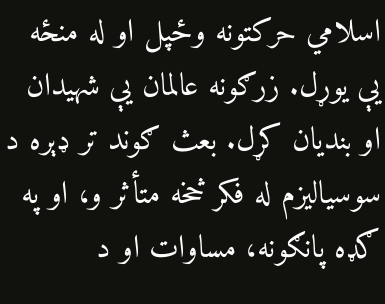اسلامي حرکتونه وځپل او له منځه یې یوړل. زرګونه عالمان یې شهیدان او بندیان کړل. بعث ګوند تر ډېره د سوسیالیزم له فکر څخه متأثر و، او په ګډه پانګونه، مساوات او د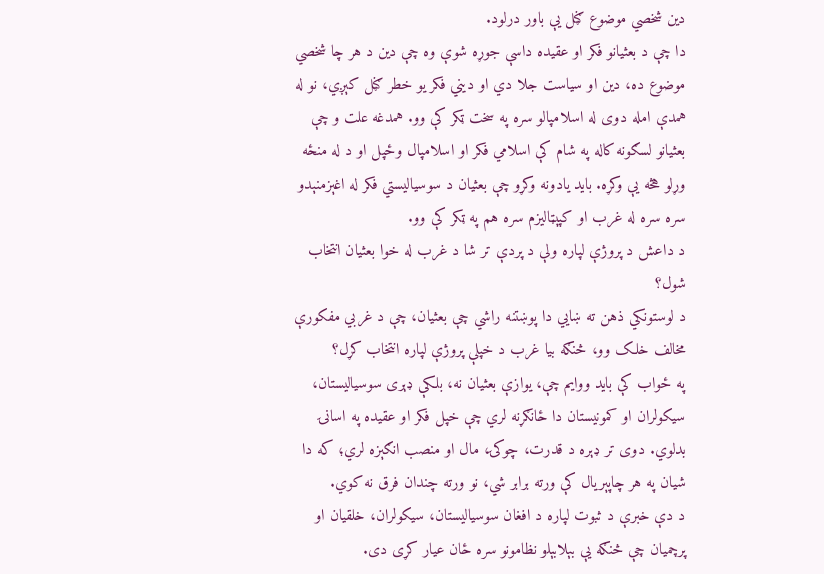دین شخصي موضوع ګڼل یې باور درلود.
دا چې د بعثیانو فکر او عقیده داسې جوړه شوې وه چې دین د هر چا شخصي موضوع ده، دین او سیاست جلا دي او دیني فکر یو خطر ګڼل کېږي، نو له همدې امله دوی له اسلامپالو سره په سخت ټکر کې وو. همدغه علت و چې بعثیانو لسګونه کاله په شام کې اسلامي فکر او اسلامپال وځپل او د له منځه وړلو هڅه یې وکړه. باید یادونه وکړو چې بعثیان د سوسیالیستي فکر له اغېزمنېدو سره سره له غرب او کپېټالیزم سره هم په ټکر کې وو.
د داعش د پروژې لپاره ولې د پردې تر شا د غرب له خوا بعثیان انتخاب شول؟
د لوستونکي ذهن ته ښايي دا پوښتنه راشي چې بعثیان، چې د غربي مفکورې مخالف خلک وو، څنګه بیا غرب د خپلې پروژې لپاره انتخاب کړل؟
په ځواب کې باید ووایم چې، یوازې بعثیان نه، بلکې ډېری سوسیالیستان، سیکولران او کمونیستان دا ځانګړنه لري چې خپل فکر او عقیده په اسانۍ بدلوي. دوی تر ډېره د قدرت، چوکۍ، مال او منصب انګېزه لري؛ که دا شیان په هر چاپېریال کې ورته برابر شي، نو ورته چندان فرق نه کوي.
د دې خبرې د ثبوت لپاره د افغان سوسیالیستان، سیکولران، خلقیان او پرچمیان چې څنګه یې بېلابېلو نظامونو سره ځان عیار کړی دی.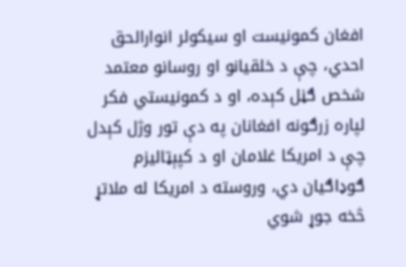افغان کمونیست او سیکولر انوارالحق احدي، چې د خلقیانو او روسانو معتمد شخص ګڼل کېده، او د کمونیستي فکر لپاره زرګونه افغانان په دې تور وژل کېدل چې د امریکا غلامان او د کپېټالیزم ګوډاګیان دي، وروسته د امریکا له ملاتړ څخه جوړ شوي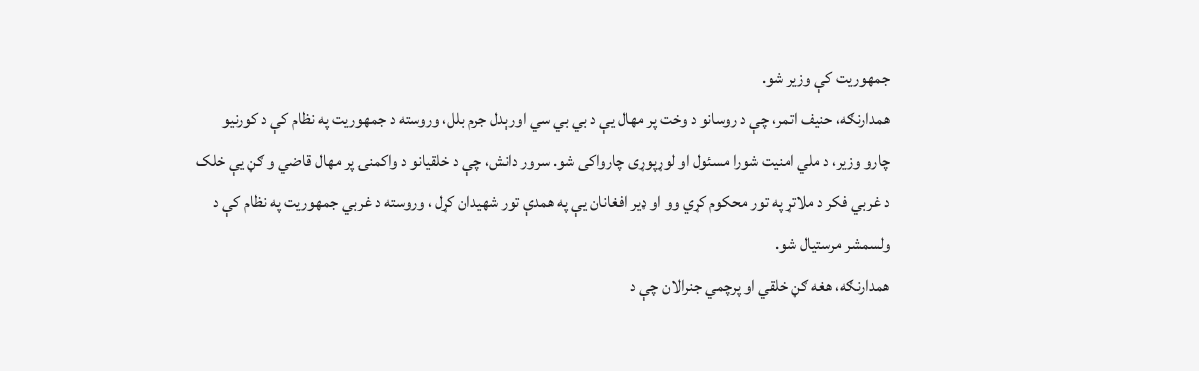جمهوریت کې وزیر شو.
همدارنګه، حنیف اتمر، چې د روسانو د وخت پر مهال یې د بي بي سي اورېدل جرم بلل، وروسته د جمهوریت په نظام کې د کورنیو چارو وزیر، د ملي امنیت شورا مسئول او لوړپوړی چارواکی شو. سرور دانش، چې د خلقیانو د واکمنۍ پر مهال قاضي و ګڼ یې خلک د غربي فکر د ملاتړ په تور محکوم کړي وو او ډیر افغانان یې په همدې تور شهیدان کړل ، وروسته د غربي جمهوریت په نظام کې د ولسمشر مرستیال شو.
همدارنګه، هغه ګڼ خلقي او پرچمي جنرالان چې د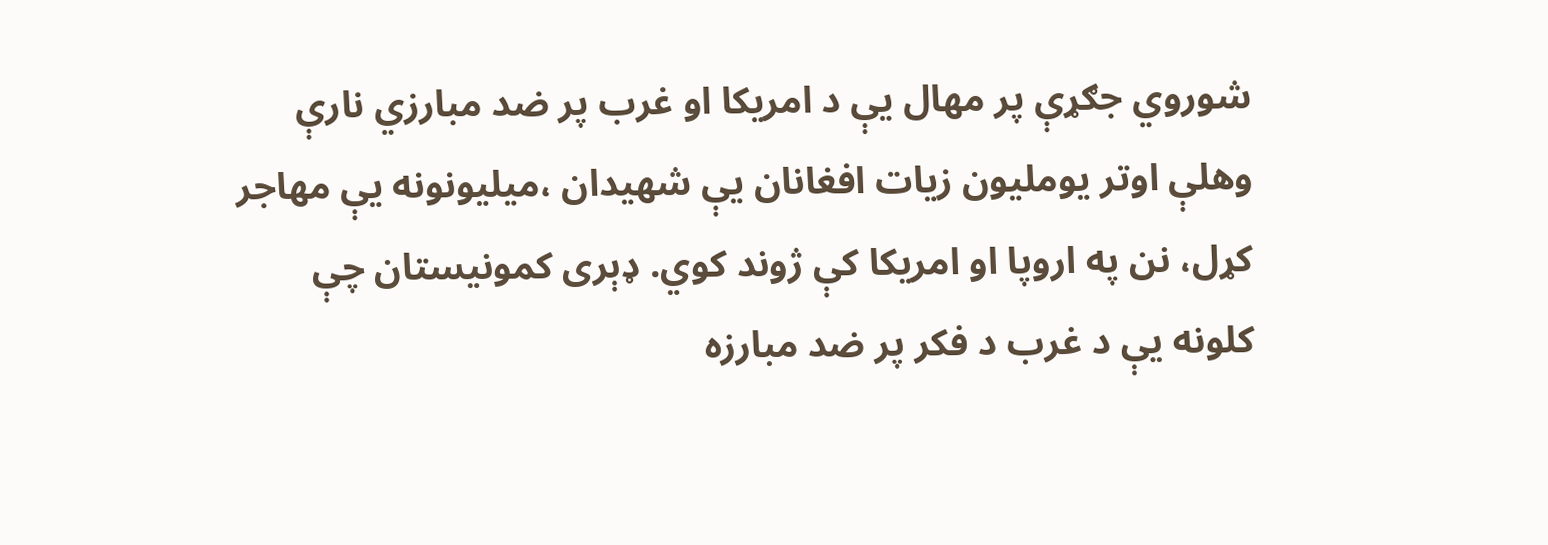شوروي جګړې پر مهال یې د امریکا او غرب پر ضد مبارزي نارې وهلې اوتر یوملیون زیات افغانان یې شهیدان ،میلیونونه یې مهاجر کړل، نن په اروپا او امریکا کې ژوند کوي. ډېری کمونیستان چې کلونه یې د غرب د فکر پر ضد مبارزه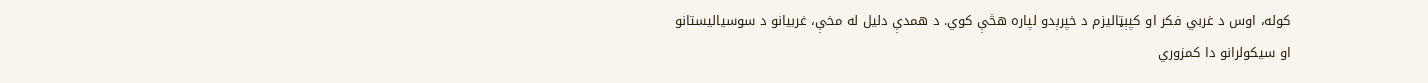کوله، اوس د غربي فکر او کپېټالیزم د خپرېدو لپاره هڅې کوي. د همدې دلیل له مخې، غربيانو د سوسیالیستانو او سیکولرانو دا کمزوري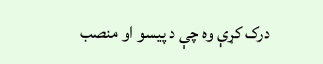درک کړې وه چې د پیسو او منصب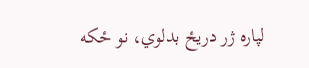لپاره ژر دریځ بدلوي، نو ځکه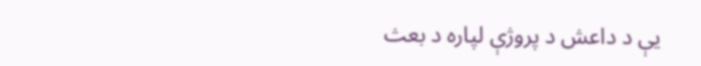یې د داعش د پروژې لپاره د بعث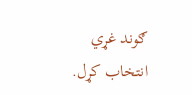ګوند غړي انتخاب کړل.